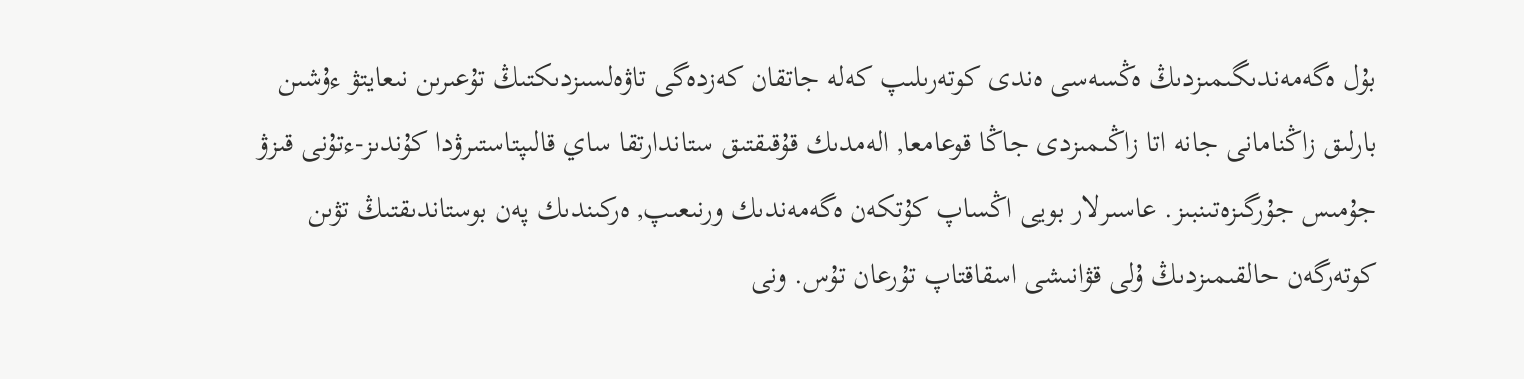بۇل ەگەمەندىگىمىزدىڭ ەڭسەسى ەندى كوتەرىلىپ كەلە جاتقان كەزدەگى تاۋەلسىزدىكتىڭ تۇعىرىن نىعايتۋ ءۇشىن بارلىق زاڭنامانى جانە اتا زاڭىمىزدى جاڭا قوعامعا, الەمدىك قۇقىقتىق ستاندارتقا ساي قالىپتاستىرۋدا كۇندىز-ءتۇنى قىزۋ جۇمىس جۇرگىزەتىنبىز. عاسىرلار بويى اڭساپ كۇتكەن ەگەمەندىك ورنىعىپ, ەركىندىك پەن بوستاندىقتىڭ تۋىن كوتەرگەن حالقىمىزدىڭ ۇلى قۋانىشى اسقاقتاپ تۇرعان تۇس. ونى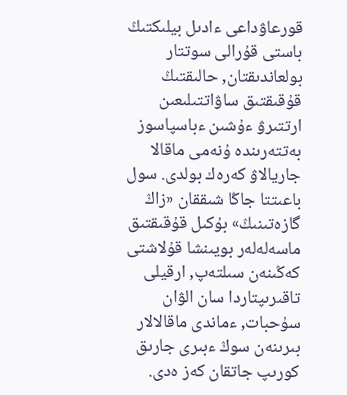قورعاۋداعى ءادىل بيلىكتىڭ باستى قۇرالى سوتتار بولعاندىقتان, حالىقتىڭ قۇقىقتىق ساۋاتتىلىعىن ارتتىرۋ ءۇشىن ءباسپاسوز بەتتەرىندە ۇنەمى ماقالا جاريالاۋ كەرەك بولدى. سول باعىتتا جاڭا شىققان «زاڭ گازەتىنىڭ» بۇكىل قۇقىقتىق ماسەلەلەر بويىنشا قۇلاشتى كەڭىنەن سىلتەپ, ارقيلى تاقىرىپتاردا سان الۋان سۇحبات, ءماندى ماقالالار بىرىنەن سوڭ ءبىرى جارىق كورىپ جاتقان كەز ەدى.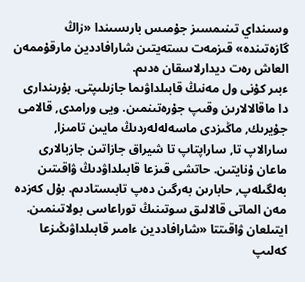وسىنداي تىنىمسىز جۇمىس بارىسىندا «زاڭ گازەتىندە» قىزمەت ىستەيتىن شارافاددين مارقۇممەن العاش رەت ديدارلاسقان ەدىم.
ءبىر كۇنى ول مەنىڭ قابىلداۋىما جازىلىپتى. بۇرىندارى دا ماقالالارىن وقىپ جۇرەتىنمىن. ويى ورامدى, قالامى جۇيرىك, ماڭىزدى ماسەلەلەردىڭ مايىن تامىزا, سارالاپ تا, ساراپتاپ تا شيراق جازاتىن جازبالارى ماعان ۇنايتىن. حاتشى قىزعا قابىلداۋدىڭ ۋاقىتىن بەلگىلەپ, حابارىن بەرگىن دەپ تابىستادىم. بۇل كەزدە مەن الماتى قالالىق سوتىنىڭ توراعاسى بولاتىنمىن. ايتىلعان ۋاقىتتا «شارافاددين ءامىر قابىلداۋىڭىزعا كەلىپ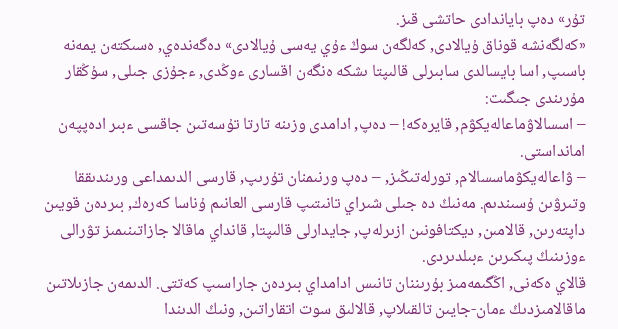تۇر» دەپ باياندادى حاتشى قىز.
«كەلگەنشە قوناق ۇيالادى, كەلگەن سوڭ ءۇي يەسى ۇيالادى» دەگەندەي, ەسىكتەن يمەنە باسىپ, اسا بايسالدى سابىرلى قالىپتا ىشكە ەنگەن اقسارى ءوڭدى, ءجۇزى جىلى, سۇڭقار مۇرىندى جىگىت:
– اسسالاۋماعالەيكۋم, قايرەكە! – دەپ, ادامدى وزىنە تارتا تۇسەتىن جاقسى ءبىر ادەپپەن امانداستى.
– ۋاعالەيكۋماسسالام, تورلەتىڭىز, – دەپ ورنىمنان تۇرىپ, قارسى الدىمداعى ورىندىققا وتىرۋىن ۇسىندىم. مەنىڭ دە جىلى شىراي تانىتىپ قارسى العانىم ۇناسا كەرەك, بىردەن قويىن داپتەرىن, قالامىن, ديكتافونىن ازىرلەپ, جايدارلى قالىپتا, قانداي ماقالا جازاتىنىمىز تۋرالى ءوزىنىڭ پىكىرىن ءبىلدىردى.
قالاي ەكەنى, اڭگىمەمىز بۇرىننان تانىس ادامداي بىردەن جاراسىپ كەتتى. الدىمەن جازىلاتىن ماقالامىزدىڭ ءمان-جايىن تالقىلاپ, قالالىق سوت اتقاراتىن, ونىڭ الدىندا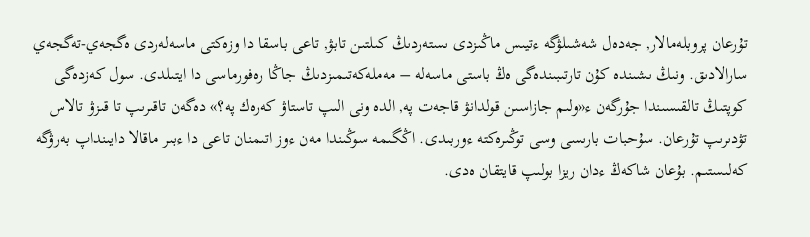تۇرعان پروبلەمالار, جەدەل شەشىلۋگە ءتيىس ماڭىزدى ىستەردىڭ كىلتىن تابۋ, تاعى باسقا دا وزەكتى ماسەلەردى ەگجەي-تەگجەي سارالادىق. ونىڭ ىشىندە كۇن تارتىبىندەگى ەڭ باستى ماسەلە – مەملەكەتىمىزدىڭ جاڭا رەفورماسى دا ايتىلدى. سول كەزدەگى كوپتىڭ تالقىسىندا جۇرگەن ء«ولىم جازاسىن قولدانۋ قاجەت پە, الدە ونى الىپ تاستاۋ كەرەك پە؟» دەگەن تاقىرىپ تا قىزۋ تالاس تۋدىرىپ تۇرعان. سۇحبات بارىسى وسى توڭىرەكتە ءوربىدى. اڭگىمە سوڭىندا مەن ءوز اتىمنان تاعى دا ءبىر ماقالا دايىنداپ بەرۋگە كەلىستىم. بۇعان شاكەڭ ءدان ريزا بولىپ قايتقان ەدى.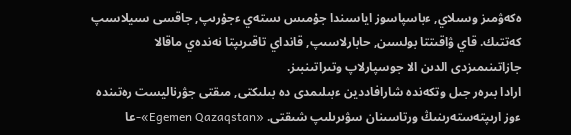ەكەۋمىز وسىلاي, ءباسپاسوز اياسىندا جۇمىس ىستەي ءجۇرىپ, جاقسى سىيلاسىپ كەتتىك. قاي ۋاقىتتا بولسىن, حابارلاسىپ, قانداي تاقىرىپتا نەندەي ماقالا جازاتىنىمىزدى الدىن الا جوسپارلاپ وتىراتىنبىز.
ارادا بىرەر جىل وتكەندە شارافاددين ءبىلىمدى دە بىلىكتى, مىقتى جۋرناليست رەتىندە ءوز ارىپتەستەرىنىڭ ورتاسىنان سۋىرىلىپ شىقتى. «Egemen Qazaqstan»-عا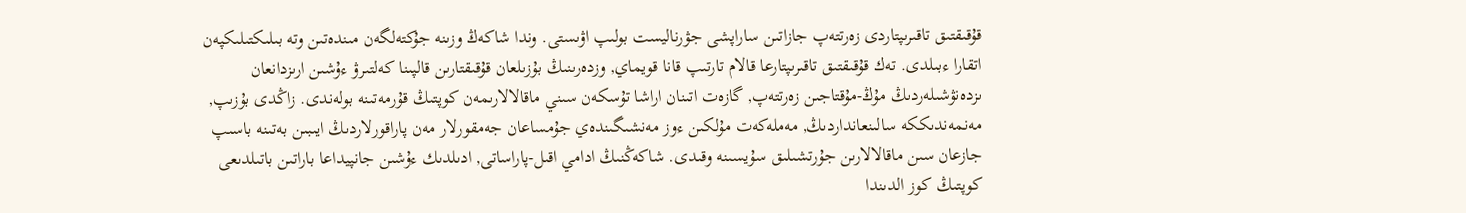قۇقىقتىق تاقىرىپتاردى زەرتتەپ جازاتىن ساراپشى جۋرناليست بولىپ اۋىستى. وندا شاكەڭ وزىنە جۇكتەلگەن مىندەتىن وتە بىلىكتىلىكپەن اتقارا ءبىلدى. تەك قۇقىقتىق تاقىرىپتارعا قالام تارتىپ قانا قويماي, وزدەرىنىڭ بۇزىلعان قۇقىقتارىن قالپىنا كەلتىرۋ ءۇشىن ارىزدانعان ىزدەنۋشىلەردىڭ مۇڭ-مۇقتاجىن زەرتتەپ, گازەت اتىنان اراشا تۇسكەن سىني ماقالالارىمەن كوپتىڭ قۇرمەتىنە بولەندى. زاڭدى بۇزىپ, مەنمەندىككە سالىنعانداردىڭ, مەملەكەت مۇلكىن ءوز مەنشىگىندەي جۇمساعان جەمقورلار مەن پاراقورلاردىڭ ايىبىن بەتىنە باسىپ جازعان سىن ماقالالارىن جۇرتشىلىق سۇيسىنە وقىدى. شاكەڭنىڭ ادامي اقىل-پاراساتى, ادىلدىك ءۇشىن جانپيداعا باراتىن باتىلدىعى كوپتىڭ كوز الدىندا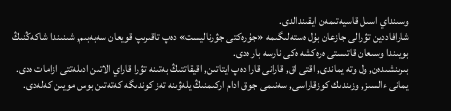وسىنداي اسىل قاسيەتىمەن ايقىندالدى.
شارافاددين تۋرالى جازعان بۇل ەستەلىگىمە «جۇرەكتى جۋرناليست» دەپ تاقىرىپ قويعان سەبەبىم, شىنىندا شاكەڭنىڭ بويىندا وسىعان قاتىستى ەرەكشە ەكى نارسە بار ەدى.
بىرىنشىدەن, ول وتە يماندى, اقتى اق, قارانى قارا دەپ ايتاتىن, اقيقاتتىڭ بەتىنە تۋرا قاراي الاتىن ادىلەتتى ازامات ەدى. يمانى ءالسىز, وزىندىك كوزقاراسى, سەنىمى جوق ادام اركىمنىڭ يلەۋىنە تەز كوندىگە كەتەتىن بوس مويىن كەلەدى.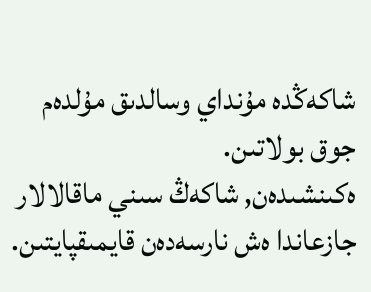شاكەڭدە مۇنداي وسالدىق مۇلدەم جوق بولاتىن.
ەكىنشىدەن, شاكەڭ سىني ماقالالار جازعاندا ەش نارسەدەن قايمىقپايتىن.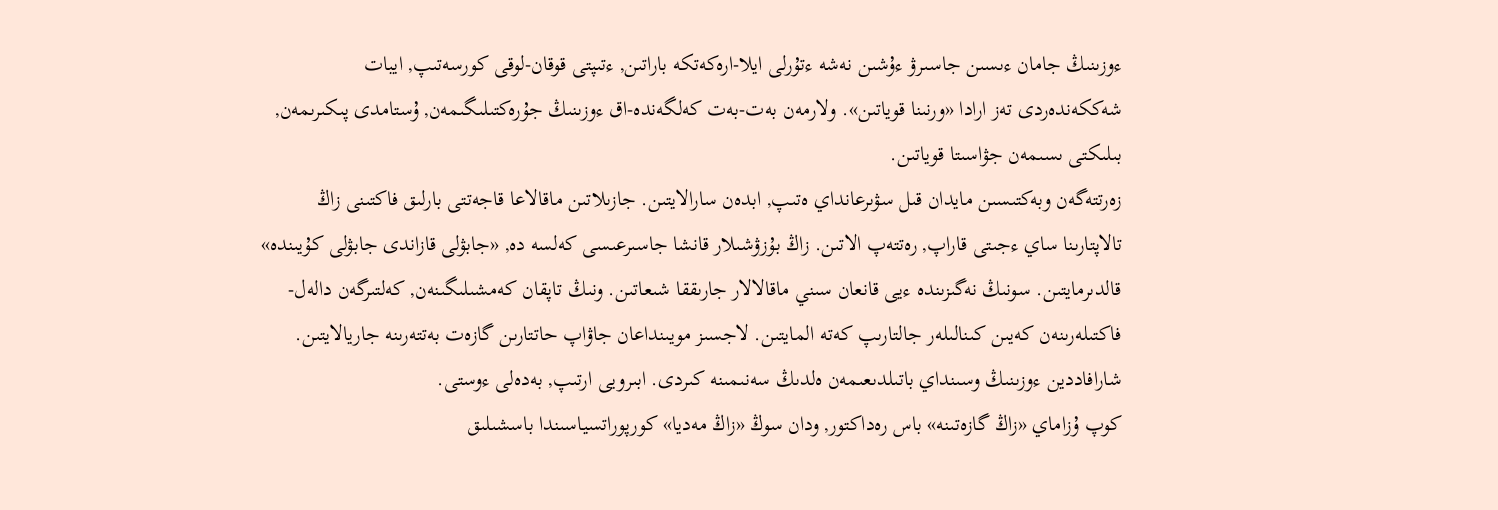ءوزىنىڭ جامان ءىسىن جاسىرۋ ءۇشىن نەشە ءتۇرلى ايلا-ارەكەتكە باراتىن, ءتىپتى قوقان-لوقى كورسەتىپ, ايبات شەككەندەردى تەز ارادا «ورنىنا قوياتىن». ولارمەن بەت-بەت كەلگەندە-اق ءوزىنىڭ جۇرەكتىلىگىمەن, ۇستامدى پىكىرىمەن, بىلىكتى ىسىمەن جۋاسىتا قوياتىن.
زەرتتەگەن وبەكتىسىن مايدان قىل سۋىرعانداي ەتىپ, ابدەن سارالايتىن. جازىلاتىن ماقالاعا قاجەتتى بارلىق فاكتىنى زاڭ تالاپتارىنا ساي ءجىتى قاراپ, رەتتەپ الاتىن. زاڭ بۇزۋشىلار قانشا جاسىرعىسى كەلسە دە, «جابۋلى قازاندى جابۋلى كۇيىندە» قالدىرمايتىن. سونىڭ نەگىزىندە ءيى قانعان سىني ماقالالار جارىققا شىعاتىن. ونىڭ تاپقان كەمشىلىگىنەن, كەلتىرگەن دالەل-فاكتىلەرىنەن كەيىن كىنالىلەر جالتارىپ كەتە المايتىن. لاجسىز مويىنداعان جاۋاپ حاتتارىن گازەت بەتتەرىنە جاريالايتىن. شارافاددين ءوزىنىڭ وسىنداي باتىلدىعىمەن ەلدىڭ سەنىمىنە كىردى. ابىرويى ارتىپ, بەدەلى ءوستى.
كوپ ۇزاماي «زاڭ گازەتىنە» باس رەداكتور, ودان سوڭ «زاڭ مەديا» كورپوراتسياسىندا باسشىلىق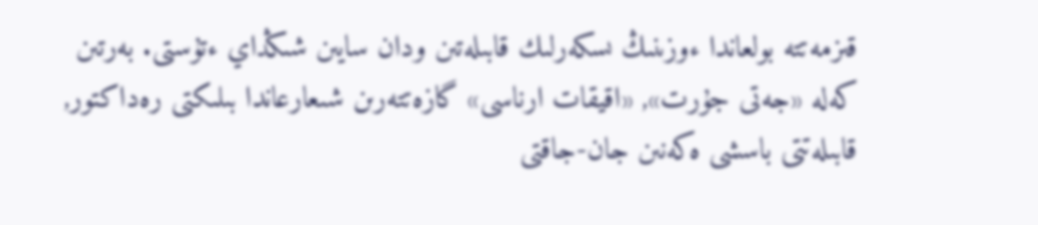قىزمەتتە بولعاندا ءوزىنىڭ ىسكەرلىك قابىلەتىن ودان سايىن شىڭداي ءتۇستى. بەرتىن كەلە «جەتى جۇرت», «اقيقات ارناسى» گازەتتەرىن شىعارعاندا بىلىكتى رەداكتور, قابىلەتتى باسشى ەكەنىن جان-جاقتى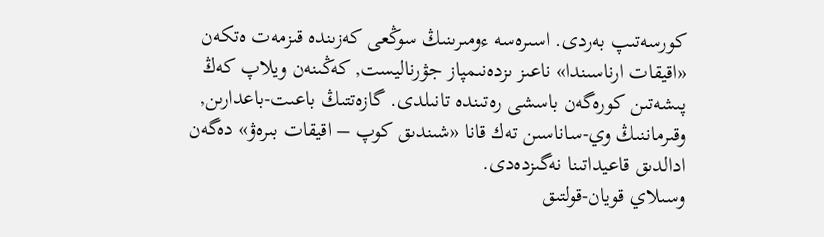كورسەتىپ بەردى. اسىرەسە ءومىرىنىڭ سوڭعى كەزىندە قىزمەت ەتكەن «اقيقات ارناسىندا» ناعىز ىزدەنىمپاز جۋرناليست, كەڭىنەن ويلاپ كەڭ پىشەتىن كورەگەن باسشى رەتىندە تانىلدى. گازەتتىڭ باعىت-باعدارىن, وقىرماننىڭ وي-ساناسىن تەك قانا «شىندىق كوپ – اقيقات بىرەۋ» دەگەن ادالدىق قاعيداتىنا نەگىزدەدى.
وسىلاي قويان-قولتىق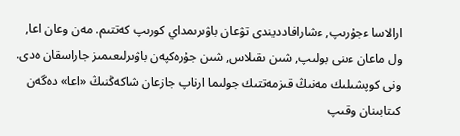ارالاسا ءجۇرىپ, ءشارافادديندى تۋعان باۋىرىمداي كورىپ كەتتىم. مەن وعان اعا, ول ماعان ءىنى بولىپ, شىن ىقىلاس, شىن جۇرەكپەن باۋىرلىعىمىز جاراسقان ەدى. ونى كوپشىلىك مەنىڭ قىزمەتتىك جولىما ارناپ جازعان شاكەڭنىڭ «اعا» دەگەن كىتابىنان وقىپ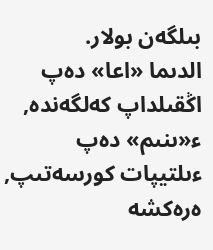بىلگەن بولار.
الدىما «اعا» دەپ اڭقىلداپ كەلگەندە, ء«ىنىم» دەپ ءىلتيپات كورسەتىپ, ەرەكشە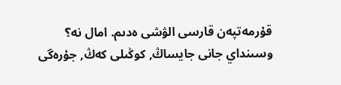قۇرمەتپەن قارسى الۋشى ەدىم. امال نە؟ وسىنداي جانى جايساڭ, كوڭىلى كەڭ, جۇرەگى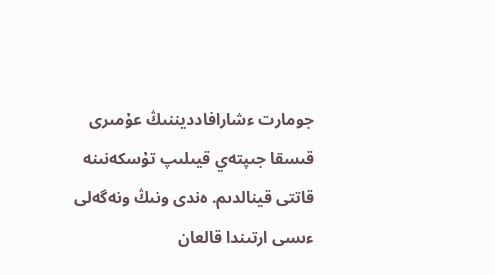جومارت ءشارافادديننىڭ عۇمىرى قىسقا جىپتەي قيىلىپ تۇسكەنىنە قاتتى قينالدىم. ەندى ونىڭ ونەگەلى ءىسى ارتىندا قالعان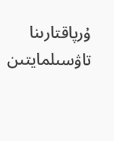ۇرپاقتارىنا تاۋسىلمايتىن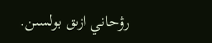رۋحاني ازىق بولسىن.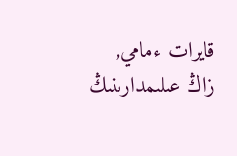قايرات ءمامي,
زاڭ عىلىمدارىنىڭ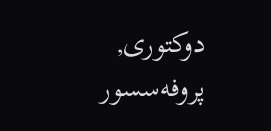دوكتورى, پروفەسسور